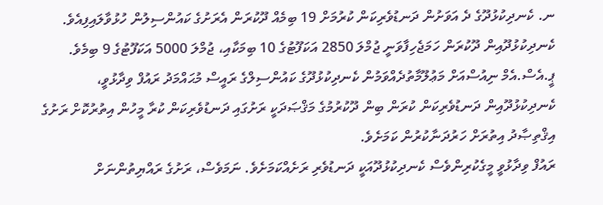ނ. ކެނދިކުޅުދޫގެ ދެ އަވަށުން ދަނޑުވެރިކަން ކުރުމަށް 19 ބިމެއް ދޫކުރަން އެރަށުގެ ކައުންސިލުން ހުޅުވާލައިފިއެވެ.
ކެނދިކުޅުދޫއިން ދޫކުރަން ހަމަޖެހިފާވަނީ ޖުމްލަ 2850 އަކަފޫޓުގެ 10 ބިމަކާއި، ޖުމްލަ 5000 އަކަފޫޓުގެ 9 ބިމެވެ.
ޕީ.އެސް.އެމް ނިއުސްއަށް މަޢުލޫމާތުދެއްވަމުން ކެނދިކުޅުދޫގެ ކައުންސިލްގެ ރައީސް މުޙައްމަދު ރައުފް ވިދާޅުވީ، ކެނދިކުޅުދޫއިން ދަނޑުވެރިކަން ކުރަން ބިން ދޫކުރުމުގެ މަޤްޞަދަކީ ރަށުގައި ދަނޑުވެރިކަން ކުރާ މީހުން އިތުރުކޮށް ރަށުގެ އިޤްތިޞާދު އިތުރަށް ހަރުދަނާކުރުން ކަމަށެވެ.
ރައުފް ވިދާޅުވީ މީގެކުރިންވެސް ކެނދިކުޅުދޫއަކީ ދަނޑުވެރި ރަށެއްކަމަށެވެ. ނަމަވެސް، ރަށުގެ ރައްޔިތުންނަށް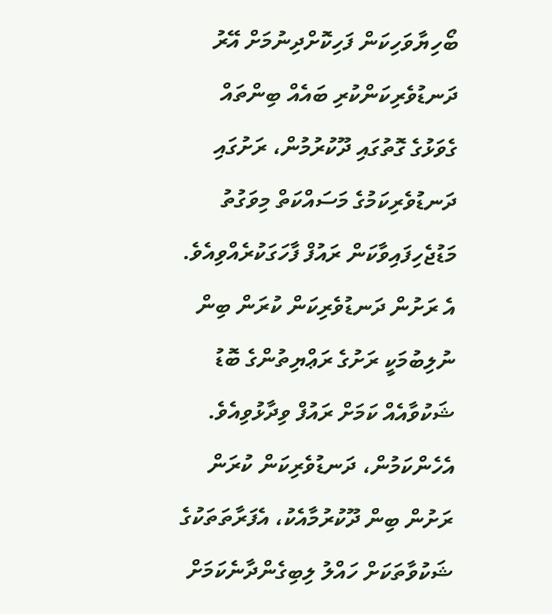ބޯހިޔާވަހިކަން ފަހިކޮށްދިނުމަށް އޭރު ދަނޑުވެރިކަންކުރި ބައެއް ބިންތައް ގެވަޅުގެ ގޮތުގައި ދޫކުރުމުން، ރަށުގައި ދަނޑުވެރިކަމުގެ މަސައްކަތް މިވަގުތު މަޑުޖެހިފައިވާކަން ރައުފް ފާހަގަކުރެއްވިއެވެ.
އެ ރަށުން ދަނޑުވެރިކަން ކުރަން ބިން ނުލިބުމަކީ ރަށުގެ ރަޢްޔިތުންގެ ބޮޑު ޝަކުވާއެއް ކަމަށް ރައުފް ވިދާޅުވިއެވެ. އެހެންކަމުން، ދަނޑުވެރިކަން ކުރަން ރަށުން ބިން ދޫކުރުމާއެކު، އެފަރާތަތަކުގެ ޝަކުވާތަކަށް ހައްލު ލިބިގެންދާނެކަމަށް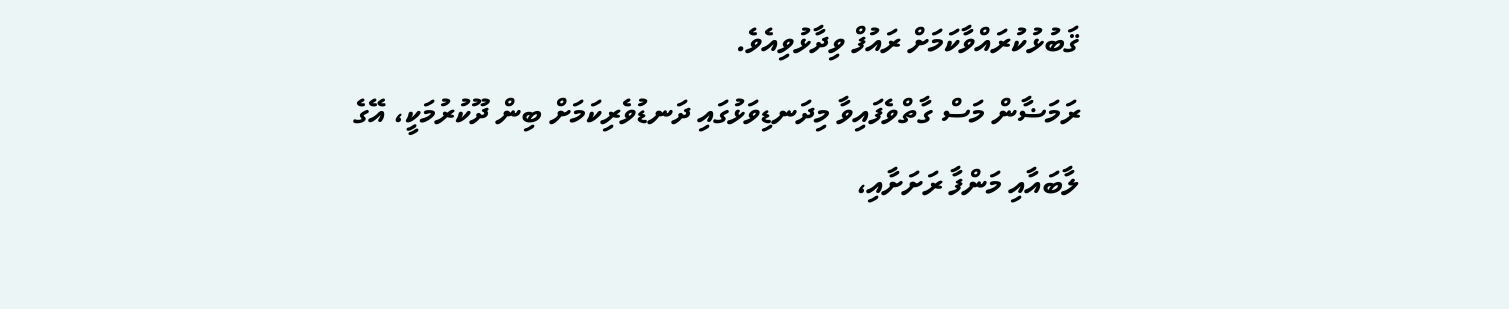ޤަބުޅުކުރައްވާކަމަށް ރައުފް ވިދާޅުވިއެވެ.
ރަމަޟާން މަސް ގާތްވެފައިވާ މިދަނޑިވަޅުގައި ދަނޑުވެރިކަމަށް ބިން ދޫކުރުމަކީ، އޭގެ ލާބައާއި މަންފާ ރަށަށާއި،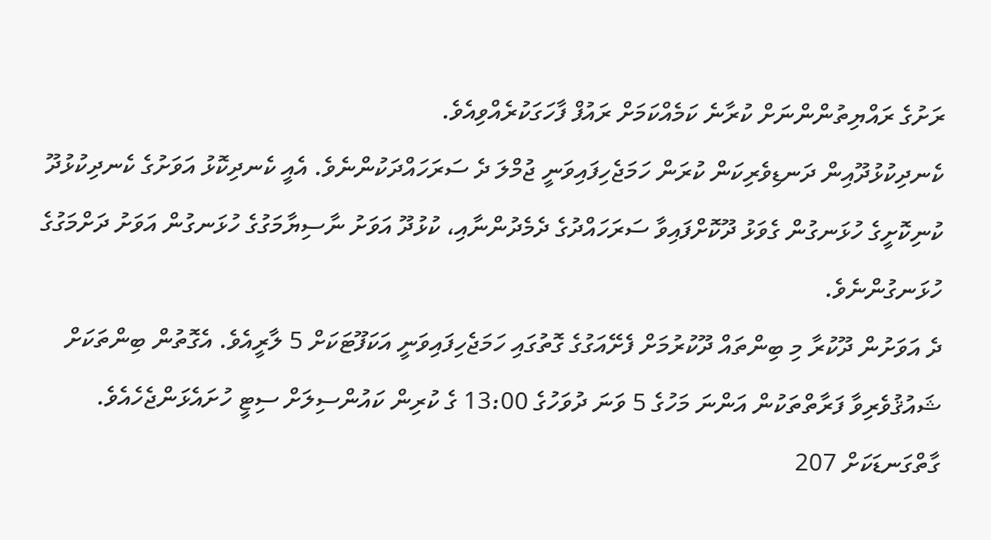ރަށުގެ ރައްޔިތުންންނަށް ކުރާނެ ކަމެއްކަމަށް ރައުފް ފާހަގަކުރެއްވިއެވެ.
ކެނދިކުޅުދޫއިން ދަނޑިވެރިކަން ކުރަން ހަމަޖެހިފައިވަނީ ޖުމްލަ ދެ ސަރަހައްދަކުންނެވެ. އެއީ ކެނދިކޮޅު އަވަށުގެ ކެނދިކުޅުދޫ ކުނިކޮށީގެ ހުޅަނގުން ގެވަޅު ދޫކޮށްފައިވާ ސަރަހައްދުގެ ދެމެދުންނާއި، ކުޅުދޫ އަވަށު ނާސިޔާމަގުގެ ހުޅަނގުން އަވަށު ދަށްމަގުގެ ހުޅަނގުންނެވެ.
ދެ އަވަށުން ދޫކުރާ މި ބިންތައް ދޫކުރުމަށް ފެށޭއަގުގެ ގޮތުގައި ހަމަޖެހިފައިވަނީ އަކަފޫޓަކަށް 5 ލާރީއެވެ. އެގޮތުން ބިންތަކަށް ޝައުޤުވެރިވާ ފަރާތްތަކުން އަންނަ މަހުގެ 5 ވަނަ ދުވަހުގެ 13:00 ގެ ކުރިން ކައުންސިލަށް ސިޓީ ހުށައެޅަންޖެހެއެވެ.
ގާތްގަނޑަކަށް 207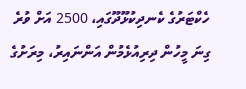ހެކްޓަރުގެ ކެނދިކުޅޫދޫގައި، 2500 އަށް ވުރެ ގިނަ މީހުން ދިރިއުޅެމުން އަންނައިރު، މިރަށުގެ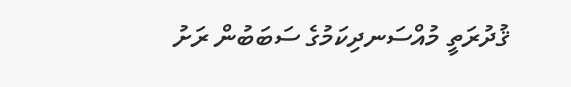ޤުދުރަތީ މުއްސަނދިކަމުގެ ސަބަބުން ރަށު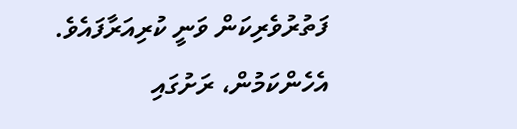ފަތުރުވެރިކަން ވަނީ ކުރިއަރާފައެވެ. އެހެންކަމުން، ރަށުގައި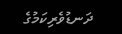ދަނޑުވެރިކަމުގެ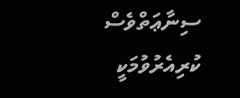ސިނާޢަތްވެސް ކުރިއެރުވުމަކީ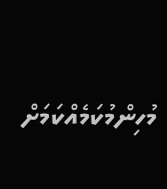މުހިންމުކަމެއްކަމަށް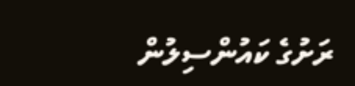ރަށުގެ ކައުންސިލުން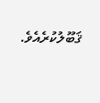ޤަބޫލުކުރެއެވެ.